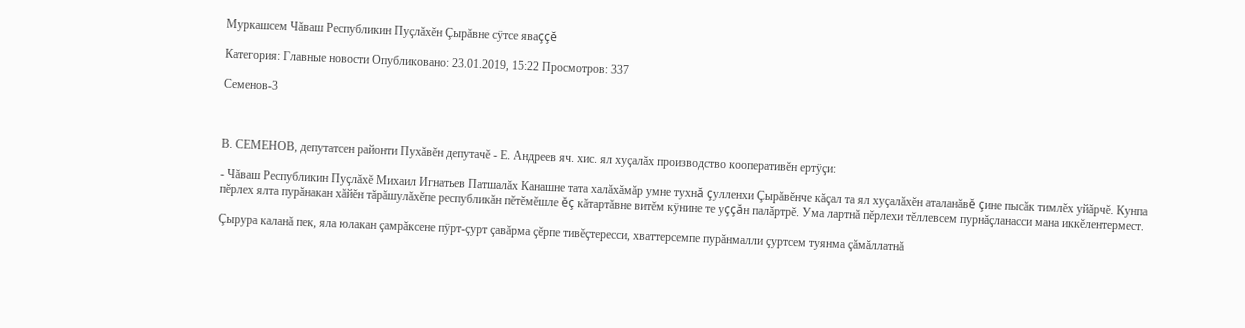Муркашсем Чăваш Республикин Пуçлăхĕн Çырăвне сÿтсе яваççĕ

Категория: Главные новости Опубликовано: 23.01.2019, 15:22 Просмотров: 337

Семенов-3



В. СЕМЕНОВ, депутатсен районти Пухăвĕн депутачĕ - Е. Андреев яч. хис. ял хуçалăх производство кооперативĕн ертÿçи:

- Чăваш Республикин Пуçлăхĕ Михаил Игнатьев Патшалăх Канашне тата халăхăмăр умне тухнă çулленхи Çырăвĕнче кăçал та ял хуçалăхĕн аталанăвĕ çине пысăк тимлĕх уйăрчĕ. Кунпа пĕрлех ялта пурăнакан хăйĕн тăрăшулăхĕпе республикăн пĕтĕмĕшле ĕç кăтартăвне витĕм кÿнине те уççăн палăртрĕ. Ума лартнă пĕрлехи тĕллевсем пурнăçланасси мана иккĕлентермест.

Çырура каланă пек, яла юлакан çамрăксене пÿрт-çурт çавăрма çĕрпе тивĕçтересси, хваттерсемпе пурăнмалли çуртсем туянма çăмăллатнă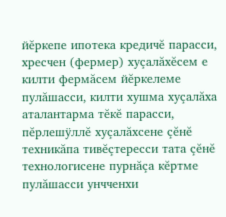йĕркепе ипотека кредичĕ парасси, хресчен (фермер) хуçалăхĕсем е килти фермăсем йĕркелеме пулăшасси, килти хушма хуçалăха аталантарма тĕкĕ парасси, пĕрлешÿллĕ хуçалăхсене çĕнĕ техникăпа тивĕçтересси тата çĕнĕ технологисене пурнăçа кĕртме пулăшасси унчченхи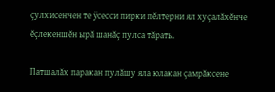çулхисенчен те ÿсесси пирки пĕлтерни ял хуçалăхĕнче ĕçлекеншĕн ырă шанăç пулса тăрать.

Патшалăх паракан пулăшу яла юлакан çамрăксене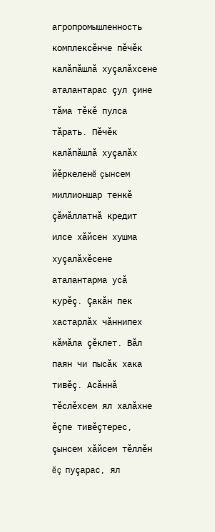агропромышленность комплексĕнче пĕчĕк калăпăшлă хуçалăхсене аталантарас çул çине тăма тĕкĕ пулса тăрать. Пĕчĕк калăпăшлă хуçалăх йĕркеленĕ çынсем миллионшар тенкĕ çăмăллатнă кредит илсе хăйсен хушма хуçалăхĕсене аталантарма усă курĕç. Çакăн пек хастарлăх чăннипех кăмăла çĕклет. Вăл паян чи пысăк хака тивĕç. Асăннă тĕслĕхсем ял халăхне ĕçпе тивĕçтерес, çынсем хăйсем тĕллĕн ĕç пуçарас, ял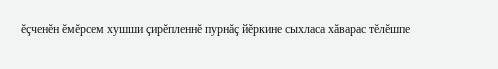ĕçченĕн ĕмĕрсем хушши çирĕпленнĕ пурнăç йĕркине сыхласа хăварас тĕлĕшпе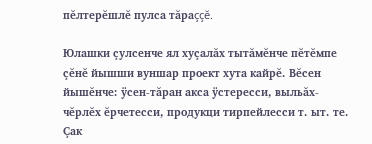пĕлтерĕшлĕ пулса тăраççĕ.

Юлашки çулсенче ял хуçалăх тытăмĕнче пĕтĕмпе çĕнĕ йышши вуншар проект хута кайрĕ. Вĕсен йышĕнче: ÿсен-тăран акса ÿстересси, выльăх-чĕрлĕх ĕрчетесси, продукци тирпейлесси т. ыт. те. Çак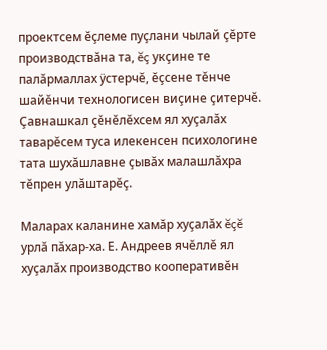проектсем ĕçлеме пуçлани чылай çĕрте производствăна та, ĕç укçине те палăрмаллах ÿстерчĕ, ĕçсене тĕнче шайĕнчи технологисен виçине çитерчĕ. Çавнашкал çĕнĕлĕхсем ял хуçалăх таварĕсем туса илекенсен психологине тата шухăшлавне çывăх малашлăхра тĕпрен улăштарĕç.

Маларах каланине хамăр хуçалăх ĕçĕ урлă пăхар-ха. Е. Андреев ячĕллĕ ял хуçалăх производство кооперативĕн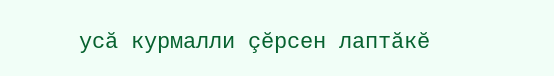усă курмалли çĕрсен лаптăкĕ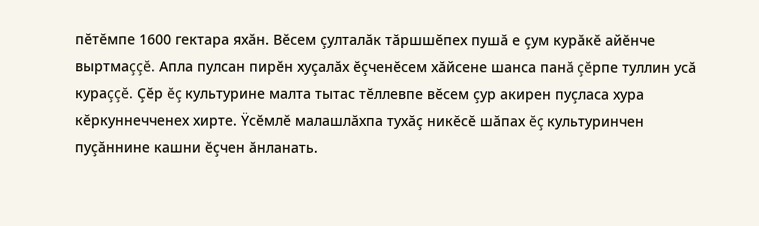пĕтĕмпе 1600 гектара яхăн. Вĕсем çулталăк тăршшĕпех пушă е çум курăкĕ айĕнче выртмаççĕ. Апла пулсан пирĕн хуçалăх ĕçченĕсем хăйсене шанса панă çĕрпе туллин усă кураççĕ. Çĕр ĕç культурине малта тытас тĕллевпе вĕсем çур акирен пуçласа хура кĕркуннечченех хирте. Ÿсĕмлĕ малашлăхпа тухăç никĕсĕ шăпах ĕç культуринчен пуçăннине кашни ĕçчен ăнланать.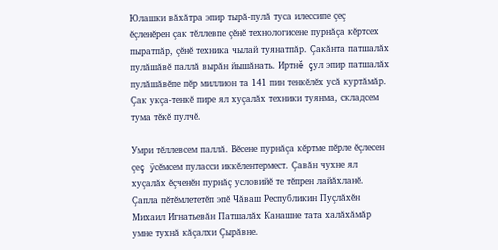Юлашки вăхăтра эпир тырă-пулă туса илессипе çеç ĕçленĕрен çак тĕллевпе çĕнĕ технологисене пурнăçа кĕртсех пыратпăр, çĕнĕ техника чылай туянатпăр. Çакăнта патшалăх пулăшăвĕ паллă вырăн йышăнать. Иртнĕ çул эпир патшалăх пулăшăвĕпе пĕр миллион та 141 пин тенкĕлĕх усă куртăмăр. Çак укçа-тенкĕ пире ял хуçалăх техники туянма, складсем тума тĕкĕ пулчĕ.

Умри тĕллевсем паллă. Вĕсене пурнăçа кĕртме пĕрле ĕçлесен çеç ÿсĕмсем пуласси иккĕлентермест. Çавăн чухне ял хуçалăх ĕçченĕн пурнăç условийĕ те тĕпрен лайăхланĕ. Çапла пĕтĕмлететĕп эпĕ Чăваш Республикин Пуçлăхĕн Михаил Игнатьевăн Патшалăх Канашне тата халăхăмăр умне тухнă кăçалхи Çырăвне.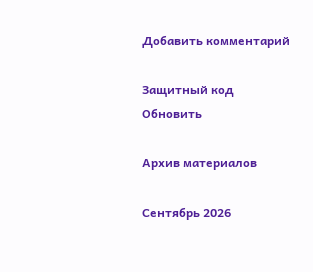Добавить комментарий

Защитный код
Обновить

Архив материалов

Сентябрь 2026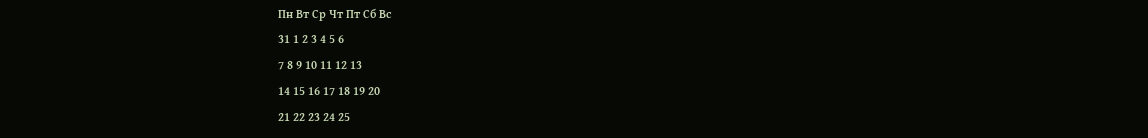Пн Вт Ср Чт Пт Сб Вс
31 1 2 3 4 5 6
7 8 9 10 11 12 13
14 15 16 17 18 19 20
21 22 23 24 25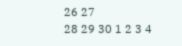26 27
28 29 30 1 2 3 4